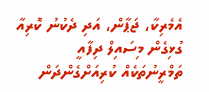އެމެރިކާ، ޖަޕާން، އަދި ދެކުނު ކޮރިއާ ގުޅިގެން މިސައިލް ދިފާއީ ތަމްރީނުތަކެއް ކުރިއަށްގެންދަން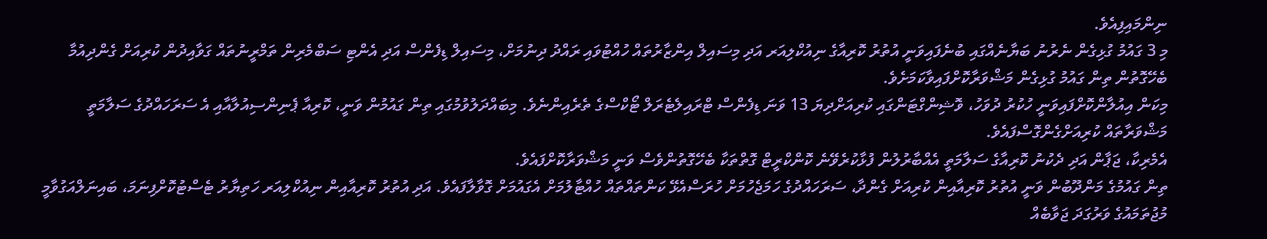ނިންމައިފިއެވެ.
މި 3 ގައުމު ގުޅިގެން ނެރުނު ބަޔާނެއްގައި ބުނެފައިވަނީ އުތުރު ކޮރިއާގެ ނިއުކްލިއަރ އަދި މިސައިލް އިންޒާރުތައް ހުއްޓުވައި ރައްދު ދިނުމަށް، މިސައިލް ޑިފެންސް އަދި އެންޓި ސަބްމެރިން ތަމްރީނުތައް ގަވާއިދުން ކުރިއަށް ގެންދިއުމާ ބެހޭގޮތުން ތިން ގައުމު ގުޅިގެން މަޝްވަރާކޮށްފައިވާކަމަށެވެ.
މިކަން އިއުލާންކޮށްފައިވަނީ ހުކުރު ދުވަހު، ވޮޝިންގްޓަންގައި ކުރިއަށްދިޔަ 13 ވަނަ ޑިފެންސް ޓްރައިލެޓެރަލް ޓޯކްސްގެ ތެރެއިންނެވެ. މިބައްދަލުވުމުގައި ތިން ގައުމުން ވަނީ، ކޮރިއާ ޕެނިންސިއުލާއާއި އެ ސަރަހައްދުގެ ސަލާމަތީ މަޝްވަރާތައް ކުރިއަށްގެންގޮސްފައެވެ.
އެމެރިކާ، ޖަޕާން އަދި ދެކުނު ކޮރިއާގެ ސަލާމަތީ އެއްބާރުލުން ފުޅާކުރެވޭނެ ކޮންކްރީޓް ގޮތްތަކާ ބެހޭގޮތުންވެސް ވަނީ މަޝްވަރާކޮށްފައެވެ.
ތިން ގައުމުގެ މަންދޫބުން ވަނީ އުތުރު ކޮރިއާއިން ކުރިއަށް ގެންދާ، ސަރަހައްދުގެ ހަމަޖެހުމަށް ހުރަސްއެޅޭ ކަންތައްތައް ހުއްޓާލުމަށް އެގައުމަށް ގޮވާލާފައެވެ. އަދި އުތުރު ކޮރިއާއިން ނިއުކްލިއަރ ހަތިޔާރު ޓެސްޓުކޮށްފިނަމަ، ބައިނަލްއަގުވާމީ މުޖުތަމައުގެ ވަރުގަދަ ޖަވާބެއް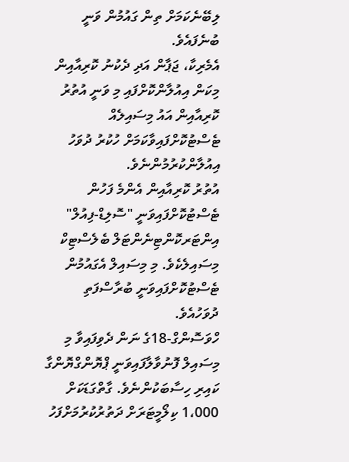ލިބޭނެކަމަށް ތިން ގައުމުން ވަނީ ބުނެފައެވެ.
އެމެރިކާ، ޖަޕާން އަދި ދެކުނު ކޮރިއާއިން މިކަން އިއުލާންކޮށްފައި މި ވަނީ އުތުރު ކޮރިއާއިން އައު މިސައިލެއް ޓެސްޓުކޮށްފައިވާކަމަށް ހުކުރު ދުވަހު އިއުލާންކުރުމުންނެވެ.
އުތުރު ކޮރިއާއިން އެންމެ ފަހުން ޓެސްޓުކޮށްފައިވަނީ "ސޮލިޑް-ފިއުލް" އިންޓަރކޮންޓިނެންޓަލް ބެލެސްޓިކް މިސައިލެކެވެ. މި މިސައިލް އެގައުމުން ޓެސްޓުކޮށްފައިވަނީ ބުރާސްފަތި ދުވަހުއެވެ.
ހްވަސޮންގް-18ގެ ނަން ދެވިފައިވާ މި މިސައިލް ފޮނުވާލާފައިވަނީ ޕްޔޮންގްޔޮންގާ ކައިރި ހިސާބަކުންނެވެ. ގާތްގަޑަކަށް 1،000 ކިލޯމީޓަރަށް ދަތުރުކުރުމަށްފަހު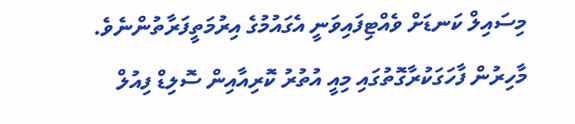މިސައިލް ކަނޑަށް ވެއްޓިފައިވަނީ އެގައުމުގެ އިރުމަތީފަރާތުންނެވެ.
މާހިރުން ފާހަގަކުރާގޮތުގައި މިއީ އުތުރު ކޮރިއާއިން ސޮލިޑް ފިއުލް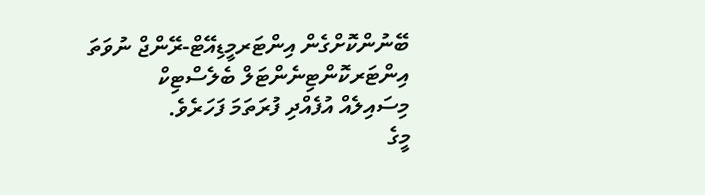ބޭނުންކޮށްގެން އިންޓަރމީޑިއޭޓް-ރޭންޖް ނުވަތަ އިންޓަރކޮންޓިނެންޓަލް ބެލެސްޓިކް މިސައިލެއް އުފެއްދި ފުރަތަމަ ފަހަރެވެ.
މީގެ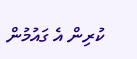ކުރިން އެ ގައުމުން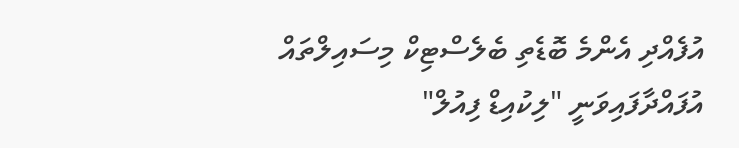އުފެއްދި އެންމެ ބޮޑެތި ބެލެސްޓިކް މިސައިލްތައް އުފައްދާފައިވަނީ "ލިކުއިޑް ފިއުލް"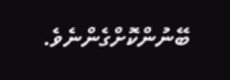ބޭނުންކޮށްގެންނެވެ.